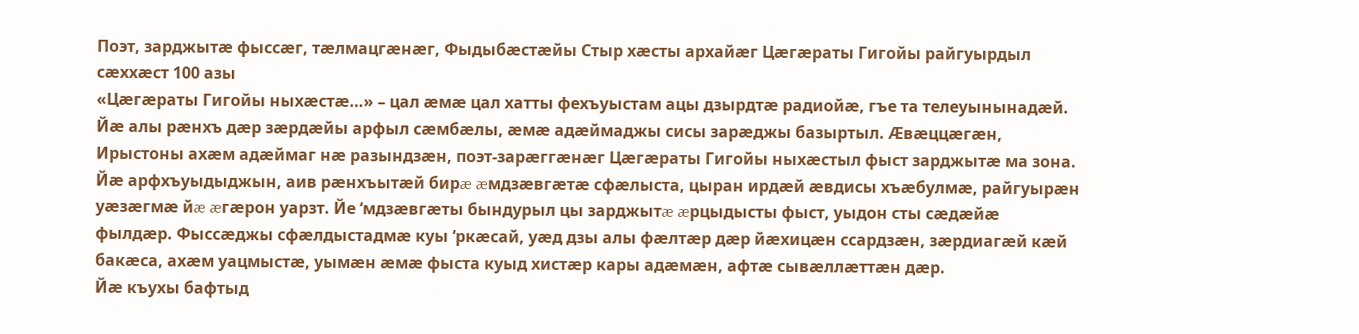Поэт, зарджытæ фыссæг, тæлмацгæнæг, Фыдыбæстæйы Стыр хæсты архайæг Цæгæраты Гигойы райгуырдыл сæххæст 100 азы
«Цæгæраты Гигойы ныхæстæ…» – цал æмæ цал хатты фехъуыстам ацы дзырдтæ радиойæ, гъе та телеуынынадæй. Йæ алы рæнхъ дæр зæрдæйы арфыл сæмбæлы, æмæ адæймаджы сисы зарæджы базыртыл. Æвæццæгæн, Ирыстоны ахæм адæймаг нæ разындзæн, поэт-зарæггæнæг Цæгæраты Гигойы ныхæстыл фыст зарджытæ ма зона. Йæ арфхъуыдыджын, аив рæнхъытæй бирæ æмдзæвгæтæ сфæлыста, цыран ирдæй æвдисы хъæбулмæ, райгуырæн уæзæгмæ йæ æгæрон уарзт. Йе ‘мдзæвгæты бындурыл цы зарджытæ æрцыдысты фыст, уыдон сты сæдæйæ фылдæр. Фыссæджы сфæлдыстадмæ куы ‘ркæсай, уæд дзы алы фæлтæр дæр йæхицæн ссардзæн, зæрдиагæй кæй бакæса, ахæм уацмыстæ, уымæн æмæ фыста куыд хистæр кары адæмæн, афтæ сывæллæттæн дæр.
Йæ къухы бафтыд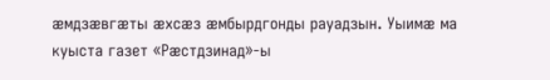æмдзæвгæты æхсæз æмбырдгонды рауадзын. Уыимæ ма куыста газет «Рæстдзинад»-ы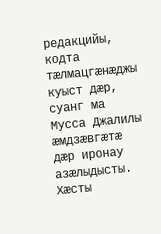редакцийы, кодта тæлмацгæнæджы куыст дæр, суанг ма Мусса Джалилы æмдзæвгæтæ дæр иронау азæлыдысты.
Хæсты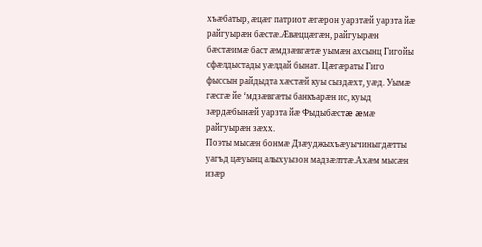хъæбатыр, æцæг патриот æгæрон уарзтæй уарзта йæ райгуырæн бæстæ.Æвæццæгæн, райгуырæн бæстæимæ баст æмдзæвгæтæ уымæн ахсынц Гигойы сфæлдыстады уæлдай бынат. Цæгæраты Гиго фыссын райдыдта хæстæй куы сыздæхт, уæд. Уымæ гæсгæ йе ‘мдзæвгæты банкъарæн ис, куыд зæрдæбынæй уарзта йæ Фыдыбæстæ æмæ райгуырæн зæхх.
Поэты мысæн бонмæ Дзæуджыхъæуычиныгдæтты уагъд цæуынц алыхуызон мадзæлттæ.Ахæм мысæн изæр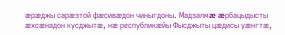æрæджы сарæзтой фæсивæдон чиныгдоны. Мадзалмæ æрбацыдысты æхсæнадон кусджытæ, нæ республикæйы Фысджыты цæдисы уæнгтæ,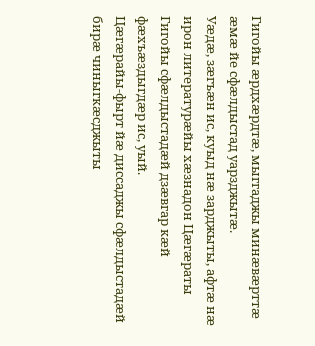Гигойы æрдхæрдтæ, мыггаджы минæвæрттæ æмæ йе сфæлдыстад уарзджытæ.
Уæдæ, зæгъæн ис, куыд нæ зарджыты, афтæ нæ ирон литературæйы хæзнадон Цæгæраты Гигойы сфæлдыстадæй дзæвгар кæй фæхъæздыгдæр ис, уый.
Цæгæрайы-фырт йæ диссаджы сфæлдыстадæй бирæ чиныгкæсджыты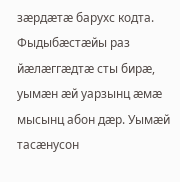зæрдæтæ барухс кодта. Фыдыбæстæйы раз йæлæггæдтæ сты бирæ, уымæн æй уарзынц æмæ мысынц абон дæр. Уымæй тасæнусон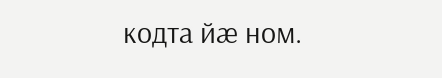кодта йæ ном.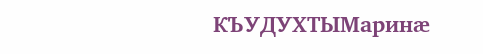КЪУДУХТЫМаринæ